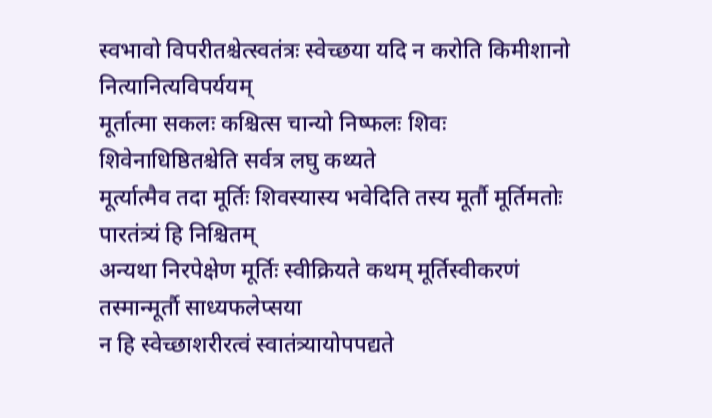स्वभावो विपरीतश्चेत्स्वतंत्रः स्वेच्छया यदि न करोति किमीशानो नित्यानित्यविपर्ययम्
मूर्तात्मा सकलः कश्चित्स चान्यो निष्फलः शिवः शिवेनाधिष्ठितश्चेति सर्वत्र लघु कथ्यते
मूर्त्यात्मैव तदा मूर्तिः शिवस्यास्य भवेदिति तस्य मूर्तौ मूर्तिमतोः पारतंत्र्यं हि निश्चितम्
अन्यथा निरपेक्षेण मूर्तिः स्वीक्रियते कथम् मूर्तिस्वीकरणं तस्मान्मूर्तौ साध्यफलेप्सया
न हि स्वेच्छाशरीरत्वं स्वातंत्र्यायोपपद्यते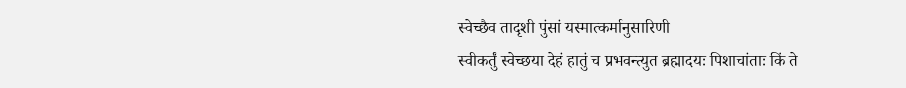स्वेच्छैव तादृशी पुंसां यस्मात्कर्मानुसारिणी
स्वीकर्तुं स्वेच्छया देहं हातुं च प्रभवन्त्युत ब्रह्मादयः पिशाचांताः किं ते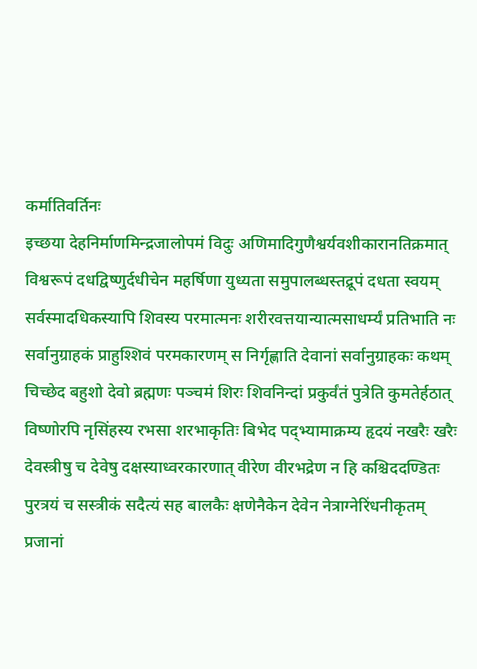कर्मातिवर्तिनः
इच्छया देहनिर्माणमिन्द्रजालोपमं विदुः अणिमादिगुणैश्वर्यवशीकारानतिक्रमात्
विश्वरूपं दधद्विष्णुर्दधीचेन महर्षिणा युध्यता समुपालब्धस्तद्रूपं दधता स्वयम्
सर्वस्मादधिकस्यापि शिवस्य परमात्मनः शरीरवत्तयान्यात्मसाधर्म्यं प्रतिभाति नः
सर्वानुग्राहकं प्राहुश्शिवं परमकारणम् स निर्गृह्णाति देवानां सर्वानुग्राहकः कथम्
चिच्छेद बहुशो देवो ब्रह्मणः पञ्चमं शिरः शिवनिन्दां प्रकुर्वंतं पुत्रेति कुमतेर्हठात्
विष्णोरपि नृसिंहस्य रभसा शरभाकृतिः बिभेद पद्भ्यामाक्रम्य हृदयं नखरैः खरैः
देवस्त्रीषु च देवेषु दक्षस्याध्वरकारणात् वीरेण वीरभद्रेण न हि कश्चिददण्डितः
पुरत्रयं च सस्त्रीकं सदैत्यं सह बालकैः क्षणेनैकेन देवेन नेत्राग्नेरिंधनीकृतम्
प्रजानां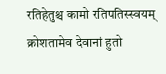रतिहेतुश्च कामो रतिपतिस्स्वयम् क्रोशतामेव देवानां हुतो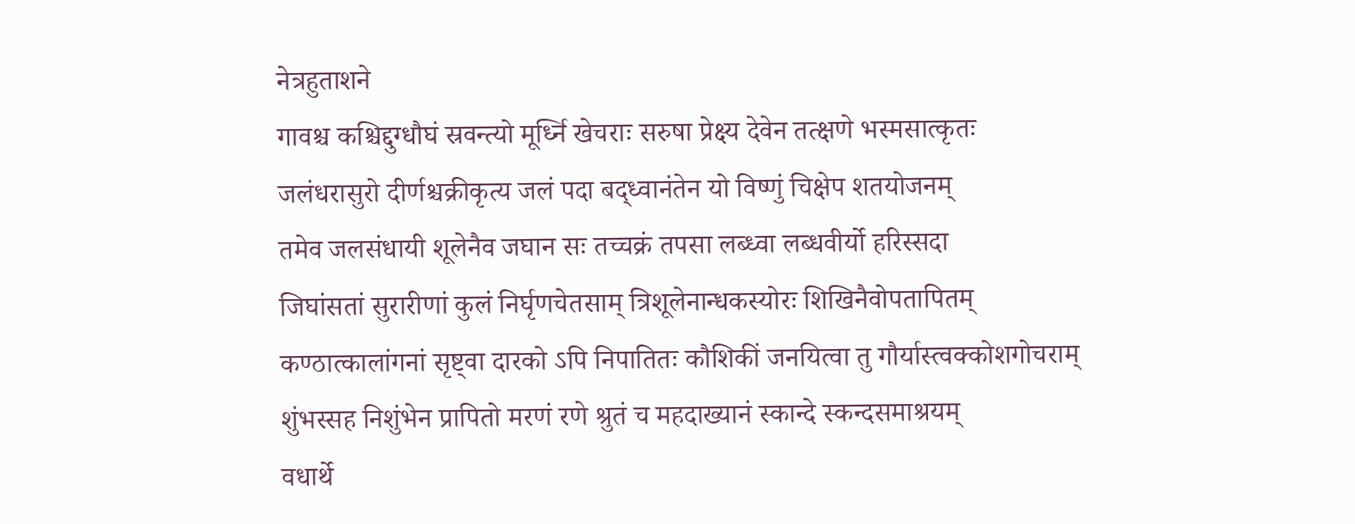नेत्रहुताशने
गावश्च कश्चिद्दुग्धौघं स्रवन्त्यो मूर्ध्नि खेचराः सरुषा प्रेक्ष्य देवेन तत्क्षणे भस्मसात्कृतः
जलंधरासुरो दीर्णश्चक्रीकृत्य जलं पदा बद्ध्वानंतेन यो विष्णुं चिक्षेप शतयोजनम्
तमेव जलसंधायी शूलेनैव जघान सः तच्चक्रं तपसा लब्ध्वा लब्धवीर्यो हरिस्सदा
जिघांसतां सुरारीणां कुलं निर्घृणचेतसाम् त्रिशूलेनान्धकस्योरः शिखिनैवोपतापितम्
कण्ठात्कालांगनां सृष्ट्वा दारको ऽपि निपातितः कौशिकीं जनयित्वा तु गौर्यास्त्वक्कोशगोचराम्
शुंभस्सह निशुंभेन प्रापितो मरणं रणे श्रुतं च महदाख्यानं स्कान्दे स्कन्दसमाश्रयम्
वधार्थे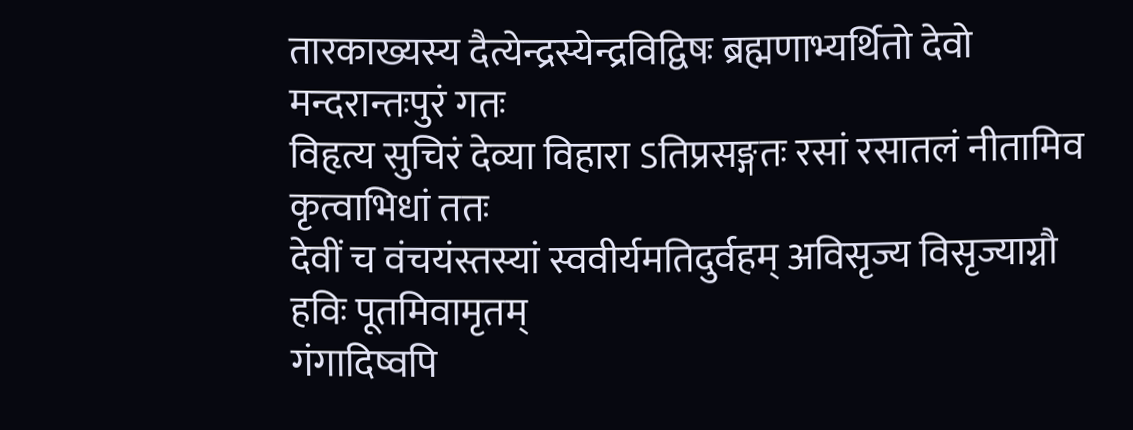तारकाख्यस्य दैत्येन्द्रस्येन्द्रविद्विषः ब्रह्मणाभ्यर्थितो देवो मन्दरान्तःपुरं गतः
विहृत्य सुचिरं देव्या विहारा ऽतिप्रसङ्गतः रसां रसातलं नीतामिव कृत्वाभिधां ततः
देवीं च वंचयंस्तस्यां स्ववीर्यमतिदुर्वहम् अविसृज्य विसृज्याग्नौ हविः पूतमिवामृतम्
गंगादिष्वपि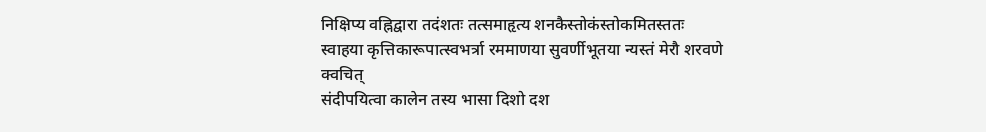निक्षिप्य वह्निद्वारा तदंशतः तत्समाहृत्य शनकैस्तोकंस्तोकमितस्ततः
स्वाहया कृत्तिकारूपात्स्वभर्त्रा रममाणया सुवर्णीभूतया न्यस्तं मेरौ शरवणे क्वचित्
संदीपयित्वा कालेन तस्य भासा दिशो दश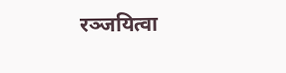रञ्जयित्वा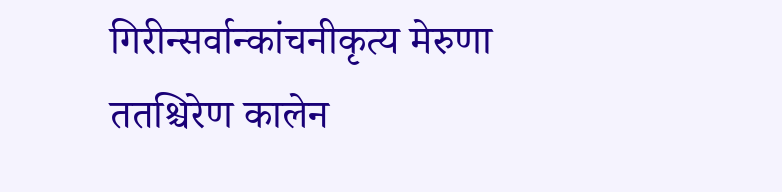गिरीन्सर्वान्कांचनीकृत्य मेरुणा
ततश्चिरेण कालेन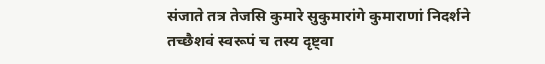संजाते तत्र तेजसि कुमारे सुकुमारांगे कुमाराणां निदर्शने
तच्छैशवं स्वरूपं च तस्य दृष्ट्वा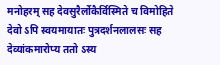मनोहरम् सह देवसुरैर्लोकैर्विस्मिते च विमोहिते
देवो ऽपि स्वयमायातः पुत्रदर्शनलालसः सह देव्यांकमारोप्य ततो ऽस्य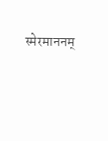स्मेरमाननम्